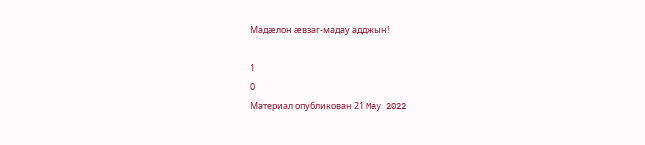Мадæлон æвзаг-мадау адджын!

1
0
Материал опубликован 21 May 2022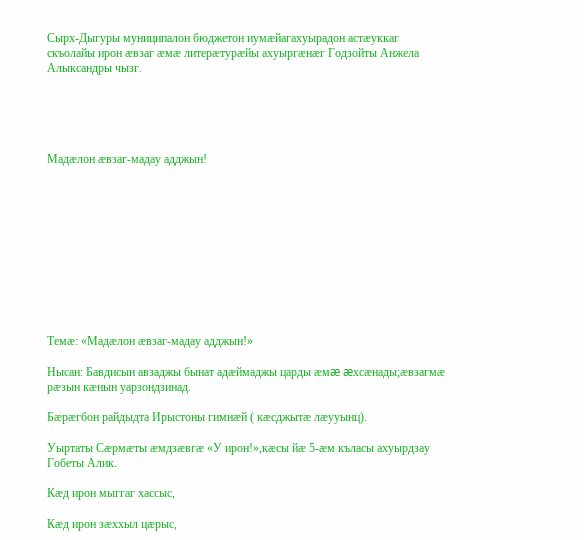Сырх-Дыгуры муниципалон бюджетон иумæйагахуырадон астæуккаг скъолайы ирон æвзаг æмæ литерæтурæйы ахуыргæнæг Годзойты Анжела Алыксандры чызг.





Мадæлон æвзаг-мадау адджын!











Темæ: «Мадæлон æвзаг-мадау адджын!»

Нысан: Бавдисын авзаджы бынат адæймаджы царды æмæ æхсæнады;æвзагмæ рæзын кæнын уарзондзинад.

Бæрæгбон райдыдта Ирыстоны гимнæй ( кæсджытæ лæууынц).

Уыртаты Сæрмæты æмдзæвгæ «У ирон!»,кæсы йæ 5-æм къласы ахуырдзау Гобеты Алик.

Кæд ирон мыггаг хассыс,

Кæд ирон зæххыл цæрыс,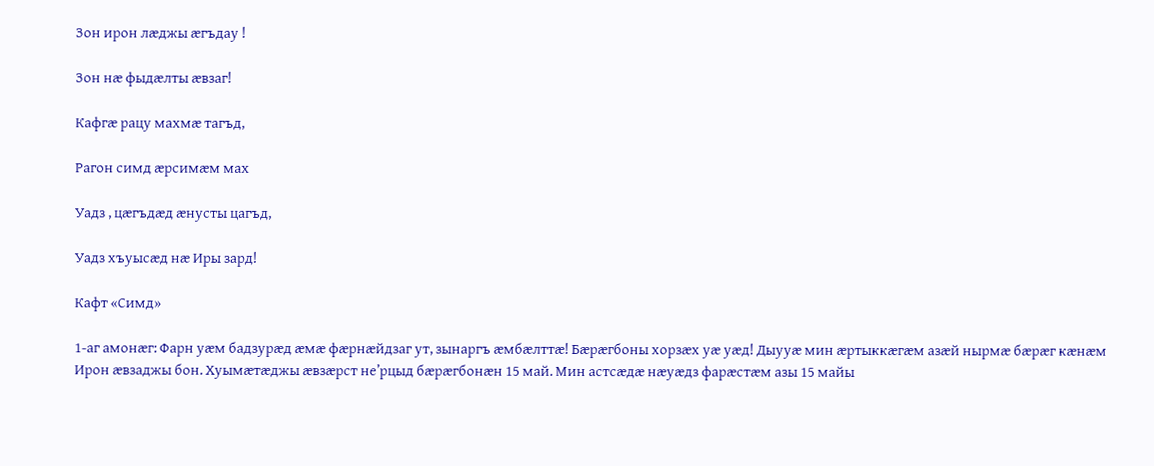Зон ирон лæджы æгъдау !

Зон нæ фыдæлты æвзаг!

Кафгæ рацу махмæ тагъд,

Рагон симд æрсимæм мах

Уадз , цæгъдæд æнусты цагъд,

Уадз хъуысæд нæ Иры зард!

Кафт «Симд»

1-аг амонæг: Фарн уæм бадзурæд æмæ фæрнæйдзаг ут, зынаргъ æмбæлттæ! Бæрæгбоны хорзæх уæ уæд! Дыууæ мин æртыккæгæм азæй нырмæ бæрæг кæнæм Ирон æвзаджы бон. Хуымæтæджы æвзæрст не’рцыд бæрæгбонæн 15 май. Мин астсæдæ нæуæдз фарæстæм азы 15 майы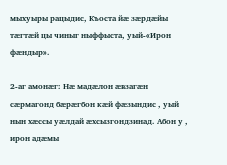мыхуыры рацыдис, Къоста йæ зæрдæйы тæгтæй цы чиныг ныффыста, уый-«Ирон фæндыр».

2-аг амонæг: Нæ мадæлон æвзагæн сæрмагонд бæрæгбон кæй фæзындис , уый нын хæссы уæлдай æхсызгондзинад. Абон у , ирон адæмы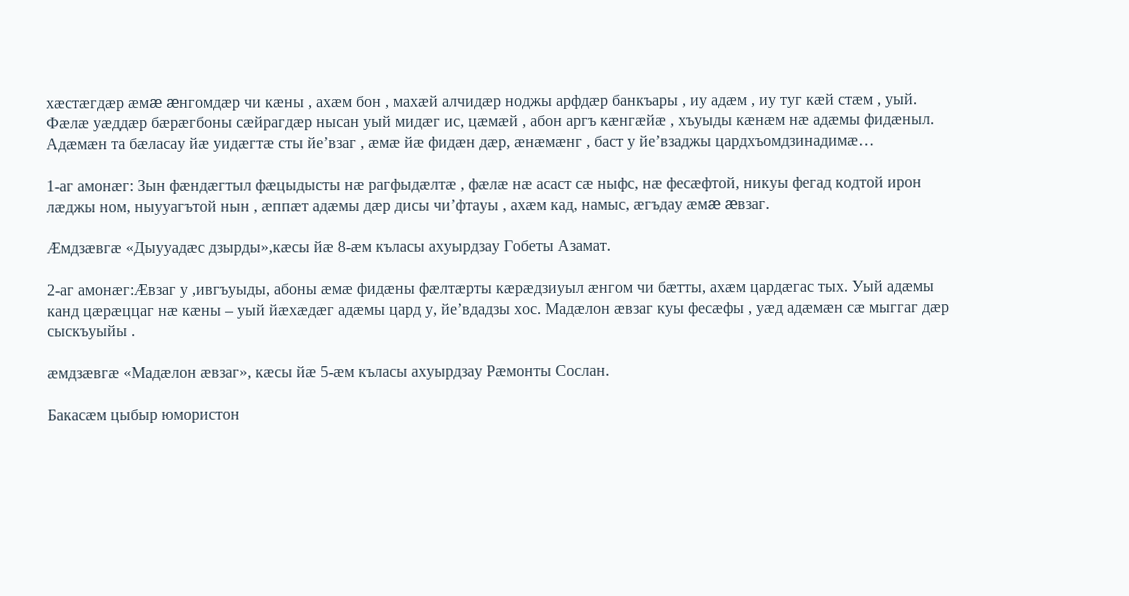хæстæгдæр æмæ æнгомдæр чи кæны , ахæм бон , махæй алчидæр ноджы арфдæр банкъары , иу адæм , иу туг кæй стæм , уый. Фæлæ уæддæр бæрæгбоны сæйрагдæр нысан уый мидæг ис, цæмæй , абон аргъ кæнгæйæ , хъуыды кæнæм нæ адæмы фидæныл. Адæмæн та бæласау йæ уидæгтæ сты йе’взаг , æмæ йæ фидæн дæр, æнæмæнг , баст у йе’взаджы цардхъомдзинадимæ…

1-аг амонæг: Зын фæндæгтыл фæцыдысты нæ рагфыдæлтæ , фæлæ нæ асаст сæ ныфс, нæ фесæфтой, никуы фегад кодтой ирон лæджы ном, ныууагътой нын , æппæт адæмы дæр дисы чи’фтауы , ахæм кад, намыс, æгъдау æмæ æвзаг.

Æмдзæвгæ «Дыууадæс дзырды»,кæсы йæ 8-æм къласы ахуырдзау Гобеты Азамат.

2-аг амонæг:Æвзаг у ,ивгъуыды, абоны æмæ фидæны фæлтæрты кæрæдзиуыл æнгом чи бæтты, ахæм цардæгас тых. Уый адæмы канд цæрæццаг нæ кæны – уый йæхæдæг адæмы цард у, йе’вдадзы хос. Мадæлон æвзаг куы фесæфы , уæд адæмæн сæ мыггаг дæр сыскъуыйы .

æмдзæвгæ «Мадæлон æвзаг», кæсы йæ 5-æм къласы ахуырдзау Рæмонты Сослан.

Бакасæм цыбыр юмористон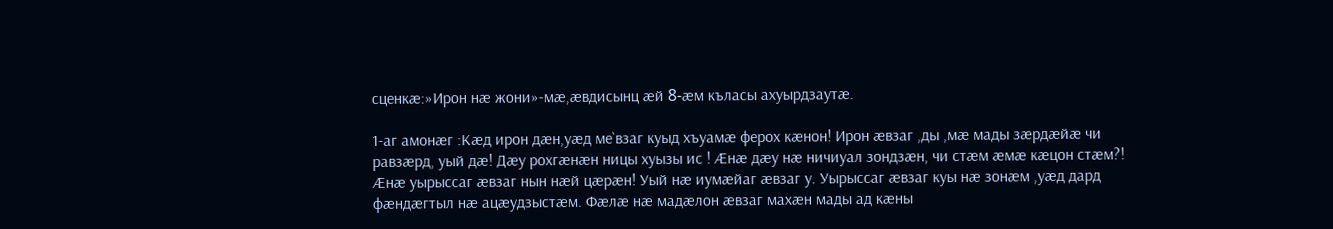сценкæ:»Ирон нæ жони»-мæ,æвдисынц æй 8-æм къласы ахуырдзаутæ.

1-аг амонæг :Кæд ирон дæн,уæд ме`взаг куыд хъуамæ ферох кæнон! Ирон æвзаг ,ды ,мæ мады зæрдæйæ чи равзæрд, уый дæ! Дæу рохгæнæн ницы хуызы ис ! Æнæ дæу нæ ничиуал зондзæн, чи стæм æмæ кæцон стæм?! Æнæ уырыссаг æвзаг нын нæй цæрæн! Уый нæ иумæйаг æвзаг у. Уырыссаг æвзаг куы нæ зонæм ,уæд дард фæндæгтыл нæ ацæудзыстæм. Фæлæ нæ мадæлон æвзаг махæн мады ад кæны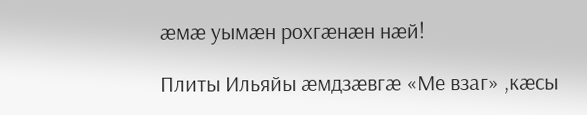æмæ уымæн рохгæнæн нæй!

Плиты Ильяйы æмдзæвгæ «Ме взаг» ,кæсы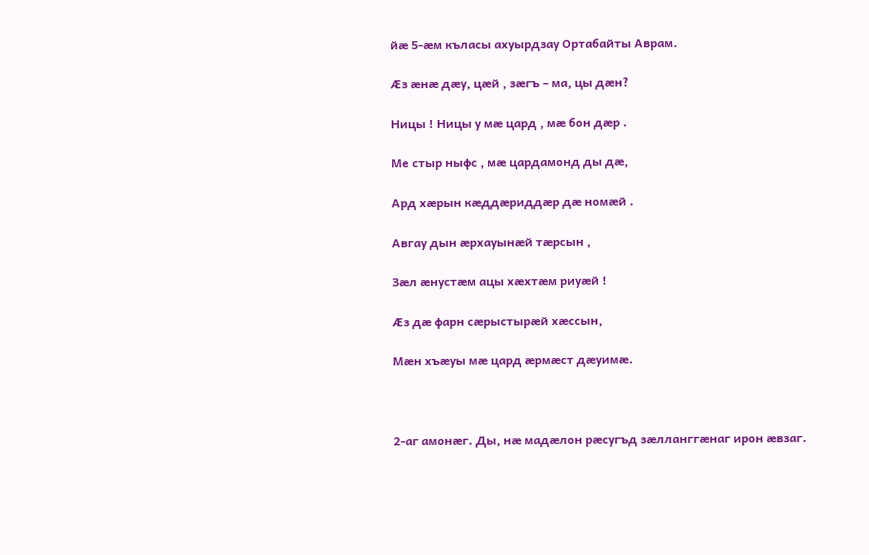йæ 5-æм къласы ахуырдзау Ортабайты Аврам.

Æз æнæ дæу, цæй , зæгъ – ма, цы дæн?

Ницы ! Ницы у мæ цард , мæ бон дæр .

Ме стыр ныфс , мæ цардамонд ды дæ,

Ард хæрын кæддæриддæр дæ номæй .

Авгау дын æрхауынæй тæрсын ,

Зæл æнустæм ацы хæхтæм риуæй !

Æз дæ фарн сæрыстырæй хæссын,

Мæн хъæуы мæ цард æрмæст дæуимæ.



2-аг амонæг. Ды, нæ мадæлон рæсугъд зæлланггæнаг ирон æвзаг.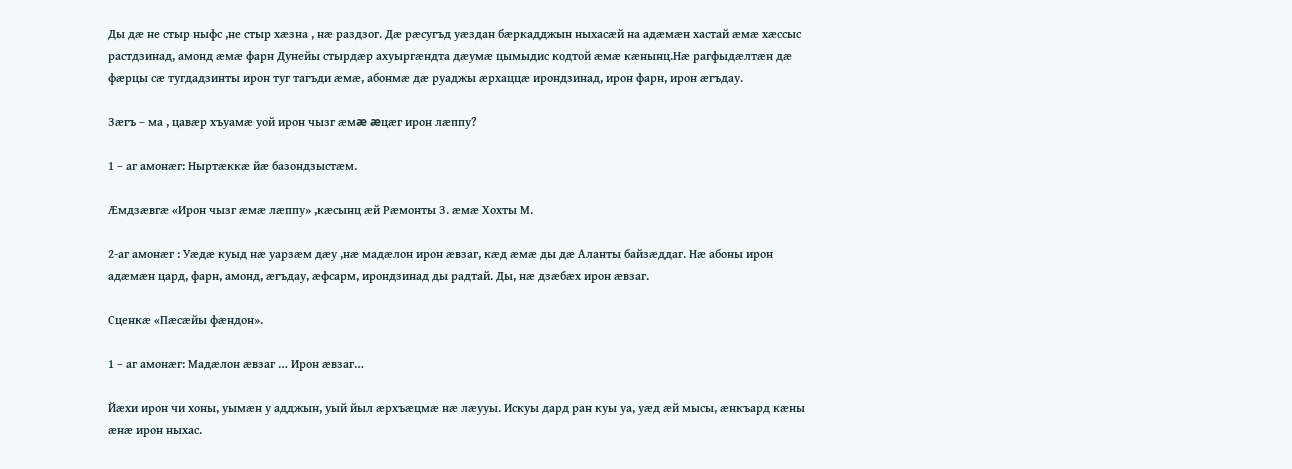Ды дæ не стыр ныфс ,не стыр хæзна , нæ раздзог. Дæ рæсугъд уæздан бæркадджын ныхасæй на адæмæн хастай æмæ хæссыс растдзинад, амонд æмæ фарн Дунейы стырдæр ахуыргæндта дæумæ цымыдис кодтой æмæ кæнынц.Нæ рагфыдæлтæн дæ фæрцы сæ тугдадзинты ирон туг тагъди æмæ, абонмæ дæ руаджы æрхаццæ ирондзинад, ирон фарн, ирон æгъдау.

Зæгъ – ма , цавæр хъуамæ уой ирон чызг æмæ æцæг ирон лæппу?

1 – аг амонæг: Ныртæккæ йæ базондзыстæм.

Æмдзæвгæ «Ирон чызг æмæ лæппу» ,кæсынц æй Рæмонты З. æмæ Хохты М.

2-аг амонæг : Уæдæ куыд нæ уарзæм дæу ,нæ мадæлон ирон æвзаг, кæд æмæ ды дæ Аланты байзæддаг. Нæ абоны ирон адæмæн цард, фарн, амонд, æгъдау, æфсарм, ирондзинад ды радтай. Ды, нæ дзæбæх ирон æвзаг.

Сценкæ «Пæсæйы фæндон».

1 – аг амонæг: Мадæлон æвзаг … Ирон æвзаг…

Йæхи ирон чи хоны, уымæн у адджын, уый йыл æрхъæцмæ нæ лæууы. Искуы дард ран куы уа, уæд æй мысы, æнкъард кæны æнæ ирон ныхас.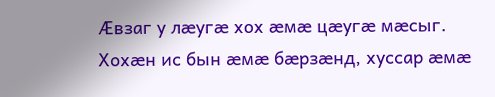Æвзаг у лæугæ хох æмæ цæугæ мæсыг. Хохæн ис бын æмæ бæрзæнд, хуссар æмæ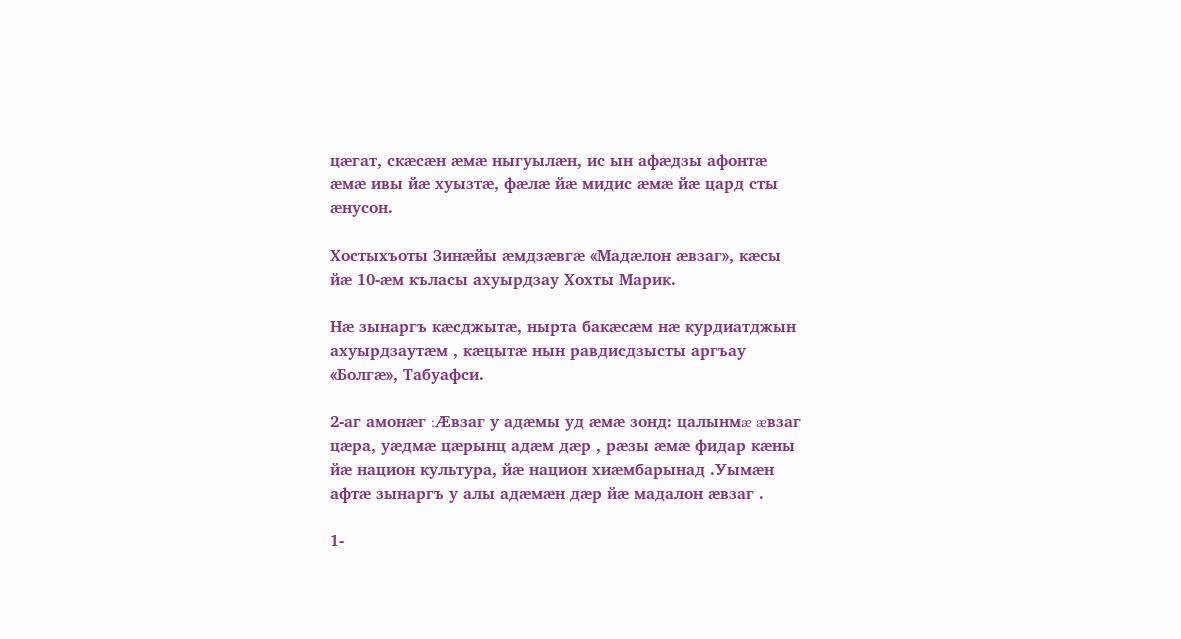цæгат, скæсæн æмæ ныгуылæн, ис ын афæдзы афонтæ æмæ ивы йæ хуызтæ, фæлæ йæ мидис æмæ йæ цард сты æнусон.

Хостыхъоты Зинæйы æмдзæвгæ «Мадæлон æвзаг», кæсы йæ 10-æм къласы ахуырдзау Хохты Марик.

Нæ зынаргъ кæсджытæ, нырта бакæсæм нæ курдиатджын ахуырдзаутæм , кæцытæ нын равдисдзысты аргъау «Болгæ», Табуафси.

2-аг амонæг :Æвзаг у адæмы уд æмæ зонд: цалынмæ æвзаг цæра, уæдмæ цæрынц адæм дæр , рæзы æмæ фидар кæны йæ национ культура, йæ национ хиæмбарынад .Уымæн афтæ зынаргъ у алы адæмæн дæр йæ мадалон æвзаг .

1-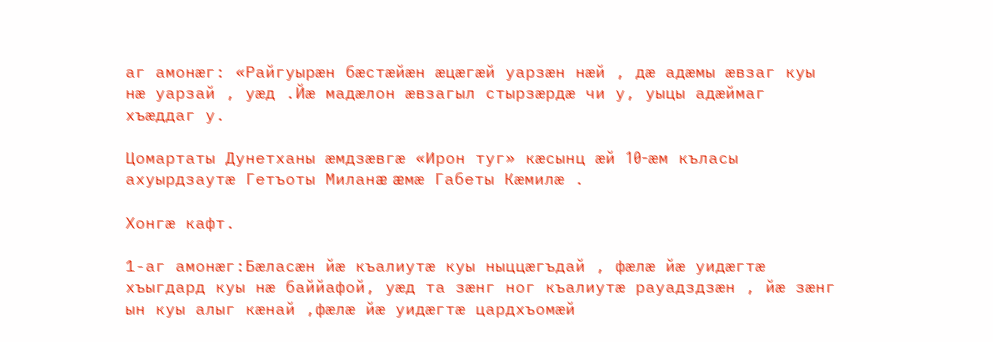аг амонæг: «Райгуырæн бæстæйæн æцæгæй уарзæн нæй , дæ адæмы æвзаг куы нæ уарзай , уæд .Йæ мадæлон æвзагыл стырзæрдæ чи у, уыцы адæймаг хъæддаг у.

Цомартаты Дунетханы æмдзæвгæ «Ирон туг» кæсынц æй 10-æм къласы ахуырдзаутæ Гетъоты Миланæ æмæ Габеты Кæмилæ .

Хонгæ кафт.

1-аг амонæг:Бæласæн йæ къалиутæ куы ныццæгъдай , фæлæ йæ уидæгтæ хъыгдард куы нæ баййафой, уæд та зæнг ног къалиутæ рауадздзæн , йæ зæнг ын куы алыг кæнай ,фæлæ йæ уидæгтæ цардхъомæй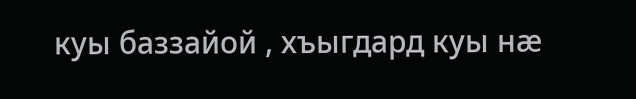куы баззайой , хъыгдард куы нæ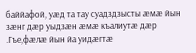баййафой, уæд та тау суадздзысты æмæ йын зæнг дæр уыдзæн æмæ къалиутæ дæр .Гъе,фæлæ йын йа уидæгтæ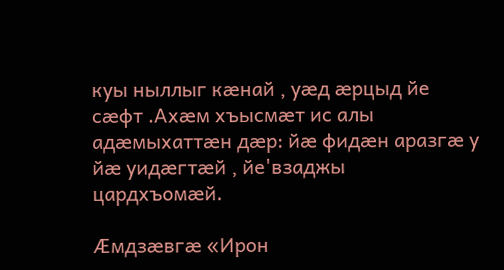куы ныллыг кæнай , уæд æрцыд йе сæфт .Ахæм хъысмæт ис алы адæмыхаттæн дæр: йæ фидæн аразгæ у йæ уидæгтæй , йе'взаджы цардхъомæй.

Æмдзæвгæ «Ирон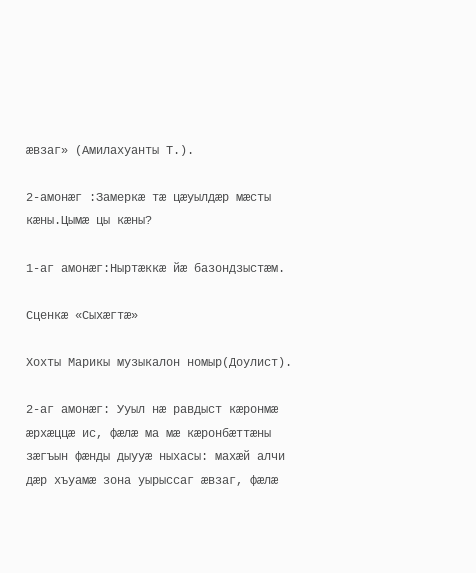æвзаг» (Амилахуанты Т.).

2-амонæг :Замеркæ тæ цæуылдæр мæсты кæны.Цымæ цы кæны?

1-аг амонæг:Ныртæккæ йæ базондзыстæм.

Сценкæ «Сыхæгтæ»

Хохты Марикы музыкалон номыр(Доулист).

2-аг амонæг: Ууыл нæ равдыст кæронмæ æрхæццæ ис, фæлæ ма мæ кæронбæттæны зæгъын фæнды дыууæ ныхасы: махæй алчи дæр хъуамæ зона уырыссаг æвзаг, фæлæ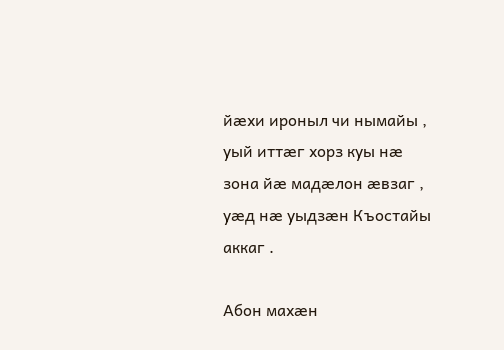йæхи ироныл чи нымайы , уый иттæг хорз куы нæ зона йæ мадæлон æвзаг , уæд нæ уыдзæн Къостайы аккаг .

Абон махæн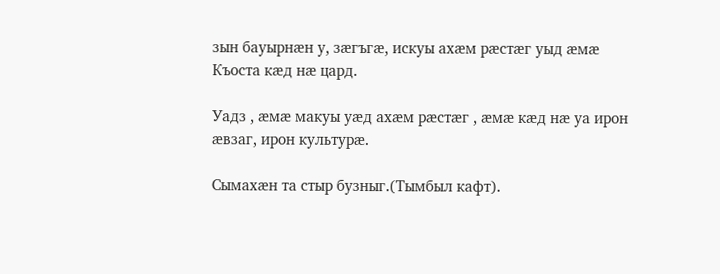зын бауырнæн у, зæгъгæ, искуы ахæм рæстæг уыд æмæ Къоста кæд нæ цард.

Уадз , æмæ макуы уæд ахæм рæстæг , æмæ кæд нæ уа ирон æвзаг, ирон культурæ.

Сымахæн та стыр бузныг.(Тымбыл кафт).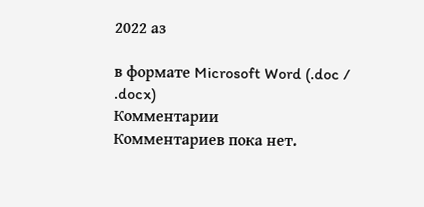2022 аз

в формате Microsoft Word (.doc / .docx)
Комментарии
Комментариев пока нет.